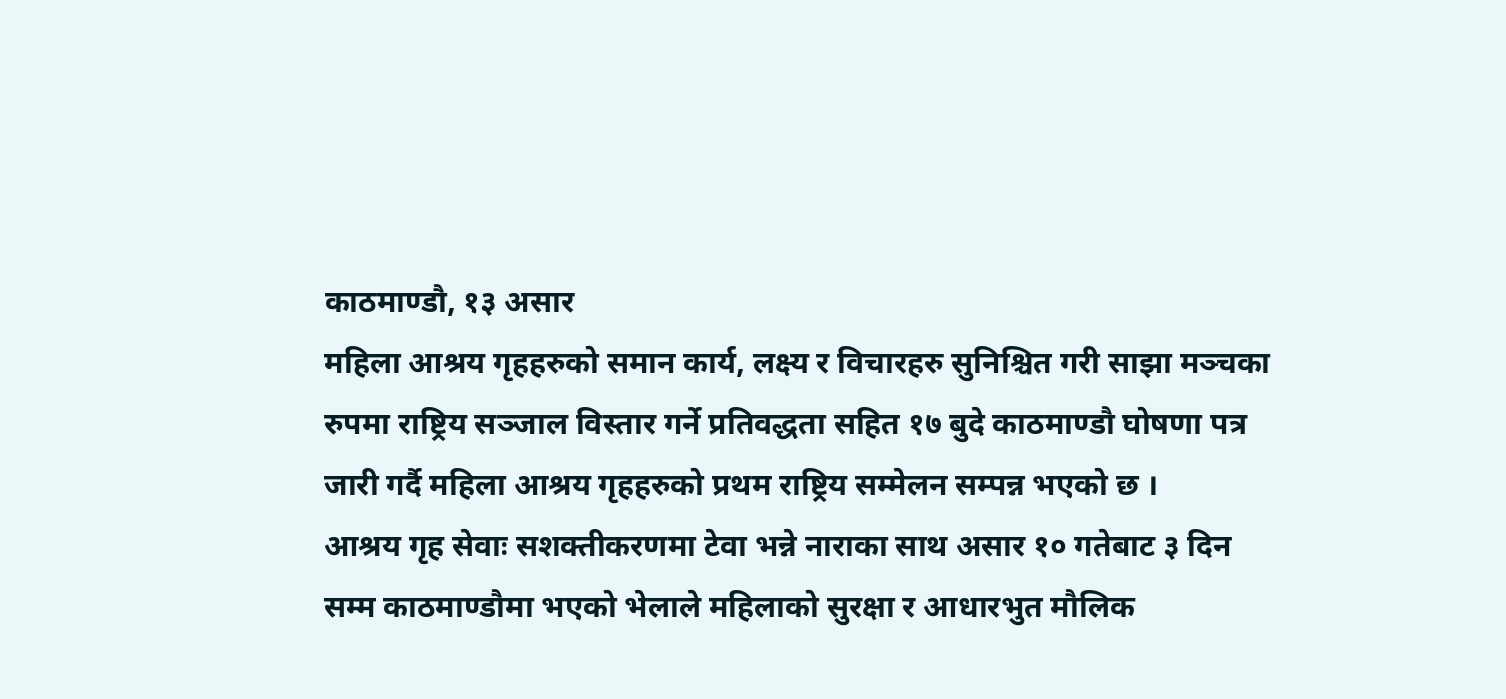काठमाण्डौ, १३ असार
महिला आश्रय गृहहरुको समान कार्य, लक्ष्य र विचारहरु सुनिश्चित गरी साझा मञ्चका रुपमा राष्ट्रिय सञ्जाल विस्तार गर्ने प्रतिवद्धता सहित १७ बुदे काठमाण्डौ घोषणा पत्र जारी गर्दै महिला आश्रय गृहहरुको प्रथम राष्ट्रिय सम्मेलन सम्पन्न भएको छ ।
आश्रय गृह सेवाः सशक्तीकरणमा टेवा भन्ने नाराका साथ असार १० गतेबाट ३ दिन सम्म काठमाण्डौमा भएको भेलाले महिलाको सुरक्षा र आधारभुत मौलिक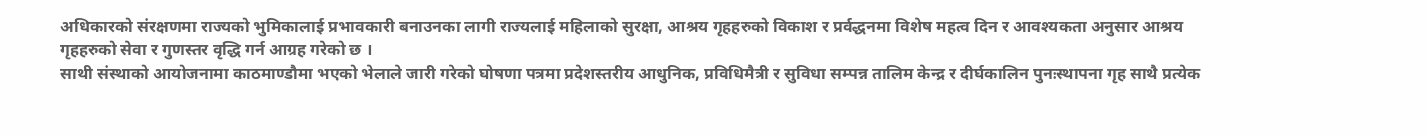अधिकारको संरक्षणमा राज्यको भुमिकालाई प्रभावकारी बनाउनका लागी राज्यलाई महिलाको सुरक्षा, आश्रय गृहहरुको विकाश र प्रर्वद्धनमा विशेष महत्व दिन र आवश्यकता अनुसार आश्रय गृहहरुको सेवा र गुणस्तर वृद्धि गर्न आग्रह गरेको छ ।
साथी संस्थाको आयोजनामा काठमाण्डौमा भएको भेलाले जारी गरेको घोषणा पत्रमा प्रदेशस्तरीय आधुनिक, प्रविधिमैत्री र सुविधा सम्पन्न तालिम केन्द्र र दीर्घकालिन पुनःस्थापना गृह साथै प्रत्येक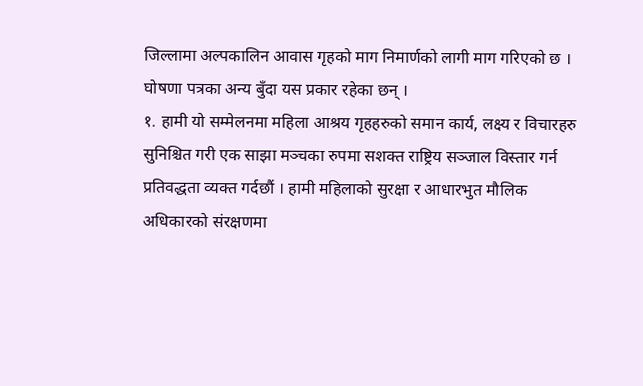जिल्लामा अल्पकालिन आवास गृहको माग निमार्णको लागी माग गरिएको छ ।
घोषणा पत्रका अन्य बुँदा यस प्रकार रहेका छन् ।
१. हामी यो सम्मेलनमा महिला आश्रय गृहहरुको समान कार्य, लक्ष्य र विचारहरु सुनिश्चित गरी एक साझा मञ्चका रुपमा सशक्त राष्ट्रिय सञ्जाल विस्तार गर्न प्रतिवद्धता व्यक्त गर्दछौं । हामी महिलाको सुरक्षा र आधारभुत मौलिक अधिकारको संरक्षणमा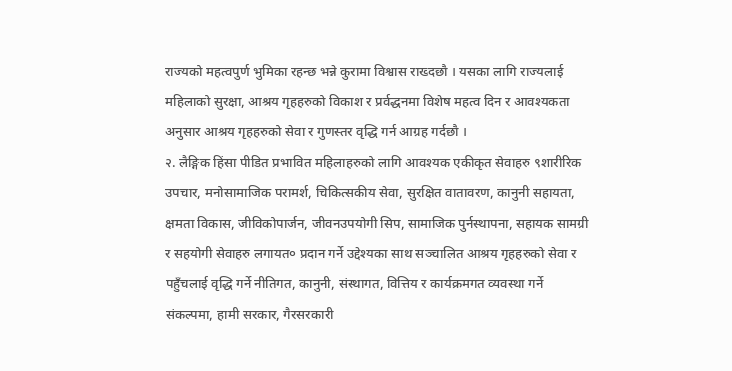राज्यको महत्वपुर्ण भुमिका रहन्छ भन्ने कुरामा विश्वास राख्दछौ । यसका लागि राज्यलाई महिलाको सुरक्षा, आश्रय गृहहरुको विकाश र प्रर्वद्धनमा विशेष महत्व दिन र आवश्यकता अनुसार आश्रय गृहहरुको सेवा र गुणस्तर वृद्धि गर्न आग्रह गर्दछौ ।
२. लैङ्गिक हिंसा पीडित प्रभावित महिलाहरुको लागि आवश्यक एकीकृत सेवाहरु ९शारीरिक उपचार, मनोसामाजिक परामर्श, चिकित्सकीय सेवा, सुरक्षित वातावरण, कानुनी सहायता, क्षमता विकास, जीविकोपार्जन, जीवनउपयोगी सिप, सामाजिक पुर्नस्थापना, सहायक सामग्री र सहयोगी सेवाहरु लगायत० प्रदान गर्ने उद्देश्यका साथ सञ्चालित आश्रय गृहहरुको सेवा र पहुँचलाई वृद्धि गर्ने नीतिगत, कानुनी, संस्थागत, वित्तिय र कार्यक्रमगत व्यवस्था गर्ने संकल्पमा, हामी सरकार, गैरसरकारी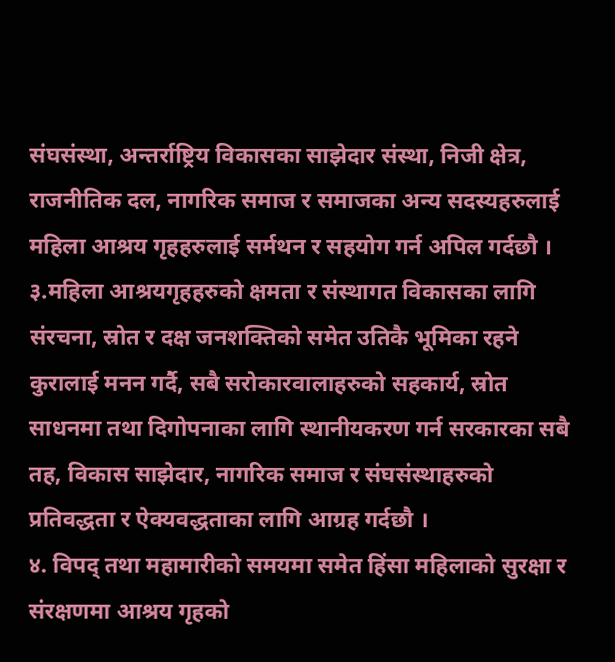संघसंस्था, अन्तर्राष्ट्रिय विकासका साझेदार संस्था, निजी क्षेत्र, राजनीतिक दल, नागरिक समाज र समाजका अन्य सदस्यहरुलाई महिला आश्रय गृहहरुलाई सर्मथन र सहयोग गर्न अपिल गर्दछौ ।
३.महिला आश्रयगृहहरुको क्षमता र संस्थागत विकासका लागि संरचना, स्रोत र दक्ष जनशक्तिको समेत उतिकै भूमिका रहने कुरालाई मनन गर्दै, सबै सरोकारवालाहरुको सहकार्य, स्रोत साधनमा तथा दिगोपनाका लागि स्थानीयकरण गर्न सरकारका सबै तह, विकास साझेदार, नागरिक समाज र संघसंस्थाहरुको प्रतिवद्धता र ऐक्यवद्धताका लागि आग्रह गर्दछौ ।
४. विपद् तथा महामारीको समयमा समेत हिंसा महिलाको सुरक्षा र संरक्षणमा आश्रय गृहको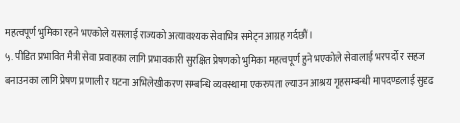महत्वपूर्ण भुमिका रहने भएकोले यसलाई राज्यको अत्यावश्यक सेवाभित्र समेट्न आग्रह गर्दछौं ।
५. पीडित प्रभावित मैत्री सेवा प्रवाहका लागि प्रभावकारी सुरक्षित प्रेषणको भुमिका महत्वपूर्ण हुने भएकोले सेवालाई भरपर्दो र सहज बनाउनका लागि प्रेषण प्रणाली र घटना अभिलेखीकरण सम्बन्धि व्यवस्थामा एकरुपता ल्याउन आश्रय गृहसम्बन्धी मापदण्डलाई सुदृढ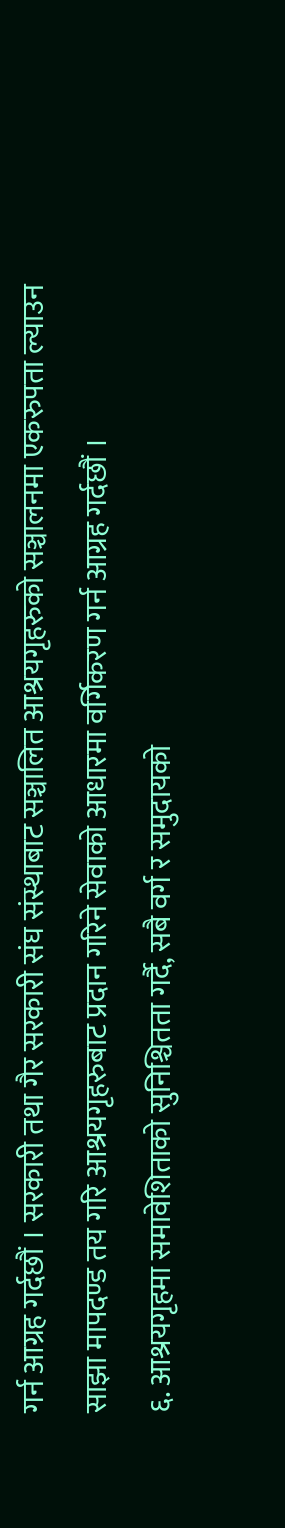गर्न आग्रह गर्दछौं । सरकारी तथा गैर सरकारी संघ संस्थाबाट सञ्चालित आश्रयगृहरुको सञ्चालनमा एकरुपता ल्याउन साझा मापदण्ड तय गरि आश्रयगृहरुबाट प्रदान गरिने सेवाको आधारमा वर्गिकरण गर्न आग्रह गर्दछौं ।
६. आश्रयगृहमा समावेशिताको सुनिश्चितता गर्दै, सबै वर्ग र समुदायको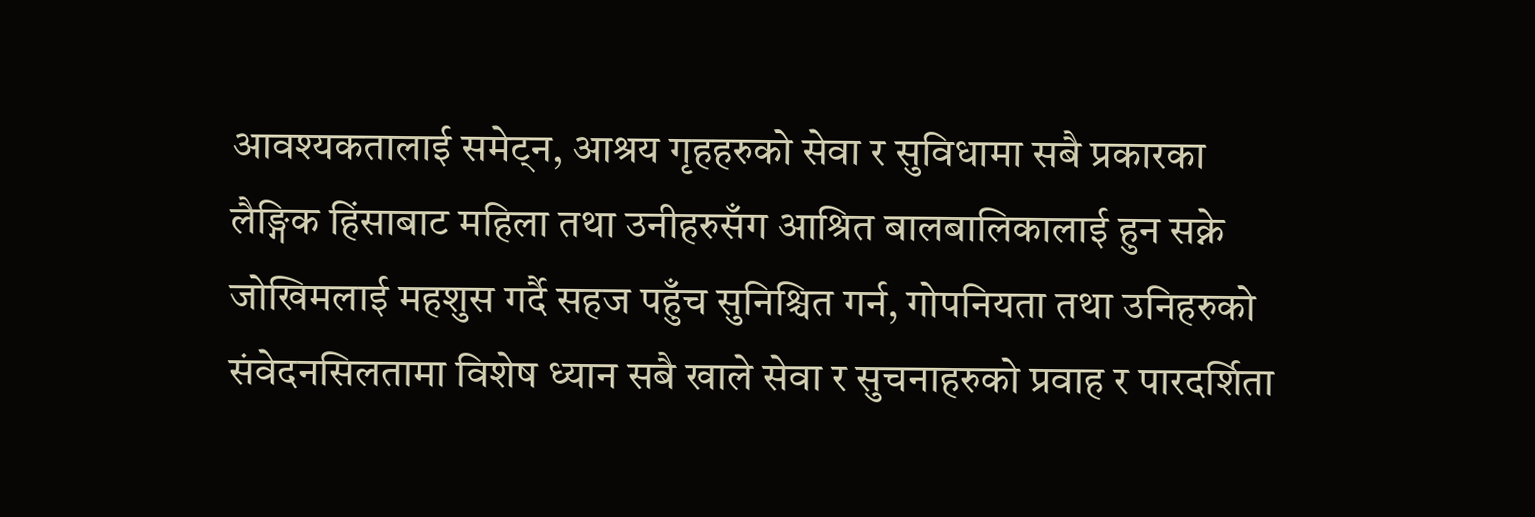आवश्यकतालाई समेट्न, आश्रय गृहहरुको सेवा र सुविधामा सबै प्रकारका लैङ्गिक हिंसाबाट महिला तथा उनीहरुसँग आश्रित बालबालिकालाई हुन सक्ने जोखिमलाई महशुस गर्दै सहज पहुँच सुनिश्चित गर्न, गोपनियता तथा उनिहरुको संवेदनसिलतामा विशेष ध्यान सबै खाले सेवा र सुचनाहरुको प्रवाह र पारदर्शिता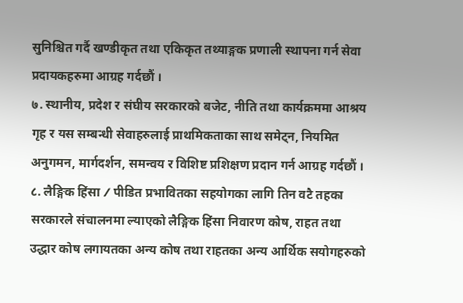सुनिश्चित गर्दै खण्डीकृत तथा एकिकृत तथ्याङ्गक प्रणाली स्थापना गर्न सेवा प्रदायकहरुमा आग्रह गर्दछौं ।
७. स्थानीय, प्रदेश र संघीय सरकारको बजेट, नीति तथा कार्यक्रममा आश्रय गृह र यस सम्बन्धी सेवाहरुलाई प्राथमिकताका साथ समेट्न, नियमित अनुगमन, मार्गदर्शन, समन्वय र विशिष्ट प्रशिक्षण प्रदान गर्न आग्रह गर्दछौं ।
८. लैङ्गिक हिंसा ∕ पीडित प्रभावितका सहयोगका लागि तिन वटै तहका सरकारले संचालनमा ल्याएको लैङ्गिक हिंसा निवारण कोष, राहत तथा उद्धार कोष लगायतका अन्य कोष तथा राहतका अन्य आर्थिक सयोगहरुको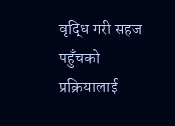वृद्धि गरी सहज पहुँचको प्रक्रियालाई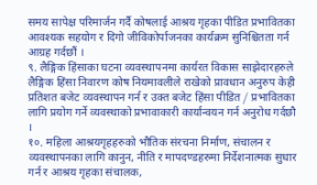समय सापेक्ष परिमार्जन गर्दै कोषलाई आश्रय गृहका पीडित प्रभावितका आवश्यक सहयोग र दिगो जीविकोर्पाजनका कार्यक्रम सुनिश्चितता गर्न आग्रह गर्दछौं ।
९. लैङ्गिक हिंसाका घटना व्यवस्थापनमा कार्यरत विकास साझेदारहरुले लैङ्गिक हिंसा निवारण कोष नियमावलीले राखेको प्रावधान अनुरुप केही प्रतिशत बजेट व्यवस्थापन गर्न र उक्त बजेट हिंसा पीडित ∕ प्रभावितका लागि प्रयोग गर्ने व्यवस्थाको प्रभावाकारी कार्यान्वयन गर्न अनुरोध गर्दछौ ।
१०. महिला आश्रयगृहहरुको भौतिक संरचना निर्माण, संचालन र व्यवस्थापनका लागि कानुन, नीति र मापदण्डहरुमा निर्देशनात्मक सुधार गर्न र आश्रय गृहका संचालक,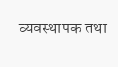व्यवस्थापक तथा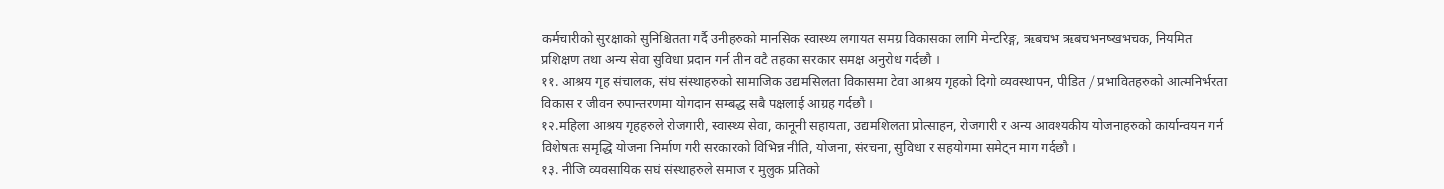कर्मचारीको सुरक्षाको सुनिश्चितता गर्दै उनीहरुको मानसिक स्वास्थ्य लगायत समग्र विकासका लागि मेन्टरिङ्ग, ऋबचभ ऋबचभनष्खभचक, नियमित प्रशिक्षण तथा अन्य सेवा सुविधा प्रदान गर्न तीन वटै तहका सरकार समक्ष अनुरोध गर्दछौ ।
११. आश्रय गृह संचालक, संघ संस्थाहरुको सामाजिक उद्यमसिलता विकासमा टेवा आश्रय गृहको दिगो व्यवस्थापन, पीडित ∕ प्रभावितहरुको आत्मनिर्भरता विकास र जीवन रुपान्तरणमा योगदान सम्बद्ध सबै पक्षलाई आग्रह गर्दछौ ।
१२.महिला आश्रय गृहहरुले रोजगारी, स्वास्थ्य सेवा, कानूनी सहायता, उद्यमशिलता प्रोत्साहन, रोजगारी र अन्य आवश्यकीय योजनाहरुको कार्यान्वयन गर्न विशेषतः समृद्धि योजना निर्माण गरी सरकारको विभिन्न नीति, योजना, संरचना, सुविधा र सहयोगमा समेट्न माग गर्दछौ ।
१३. नीजि व्यवसायिक सघं संस्थाहरुले समाज र मुलुक प्रतिको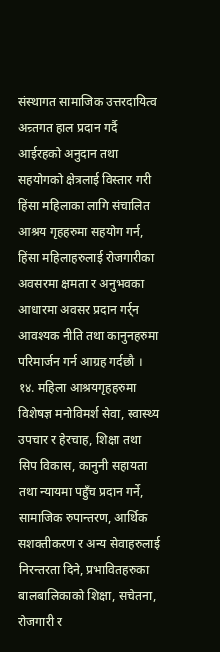संस्थागत सामाजिक उत्तरदायित्व अन्र्तगत हाल प्रदान गर्दै आईरहको अनुदान तथा सहयोगको क्षेत्रलाई विस्तार गरी हिंसा महिलाका लागि संचालित आश्रय गृहहरुमा सहयोग गर्न, हिंसा महिलाहरुलाई रोजगारीका अवसरमा क्षमता र अनुभवका आधारमा अवसर प्रदान गर्र्न आवश्यक नीति तथा कानुनहरुमा परिमार्जन गर्न आग्रह गर्दछौ ।
१४. महिला आश्रयगृहहरुमा विशेषज्ञ मनोविमर्श सेवा, स्वास्थ्य उपचार र हेरचाह, शिक्षा तथा सिप विकास, कानुनी सहायता तथा न्यायमा पहुँच प्रदान गर्ने, सामाजिक रुपान्तरण, आर्थिक सशक्तीकरण र अन्य सेवाहरुलाई निरन्तरता दिने, प्रभावितहरुका बालबालिकाको शिक्षा, सचेतना, रोजगारी र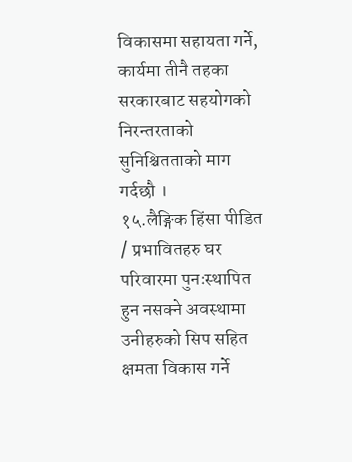विकासमा सहायता गर्ने, कार्यमा तीनै तहका सरकारबाट सहयोगको निरन्तरताको सुनिश्चितताको माग गर्दछौ ।
१५.लैङ्गिक हिंसा पीडित ∕ प्रभावितहरु घर परिवारमा पुनःस्थापित हुन नसक्ने अवस्थामा उनीहरुको सिप सहित क्षमता विकास गर्ने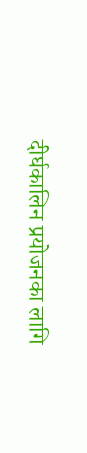दीर्घकालिन प्रयोजनका लागि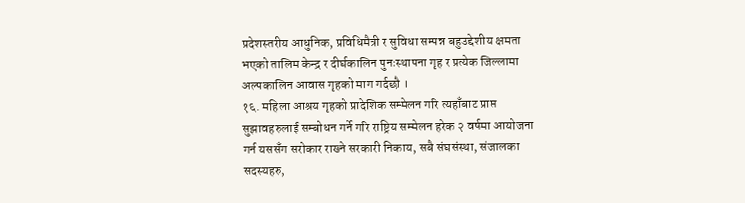प्रदेशस्तरीय आधुनिक, प्रविधिमैत्री र सुविधा सम्पन्न बहुउद्देशीय क्षमता भएको तालिम केन्द्र र दीर्घकालिन पुनःस्थापना गृह र प्रत्येक जिल्लामा अल्पकालिन आवास गृहको माग गर्दछौ ।
१६. महिला आश्रय गृहको प्रादेशिक सम्मेलन गरि त्यहाँबाट प्राप्त सुझावहरुलाई सम्बोधन गर्ने गरि राष्ट्रिय सम्मेलन हरेक २ वर्षमा आयोजना गर्न यससँग सरोकार राख्ने सरकारी निकाय, सबै संघसंस्था, संजालका सदस्यहरु,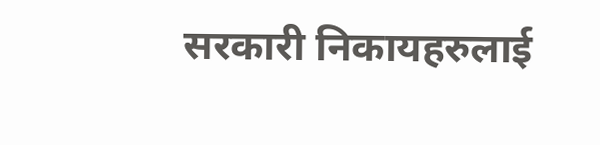सरकारी निकायहरुलाई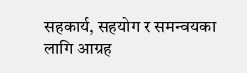सहकार्य, सहयोग र समन्वयका लागि आग्रह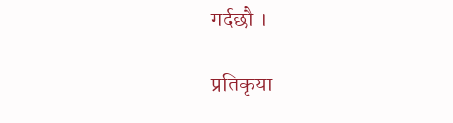गर्दछौ ।

प्रतिकृया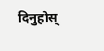दिनुहोस्